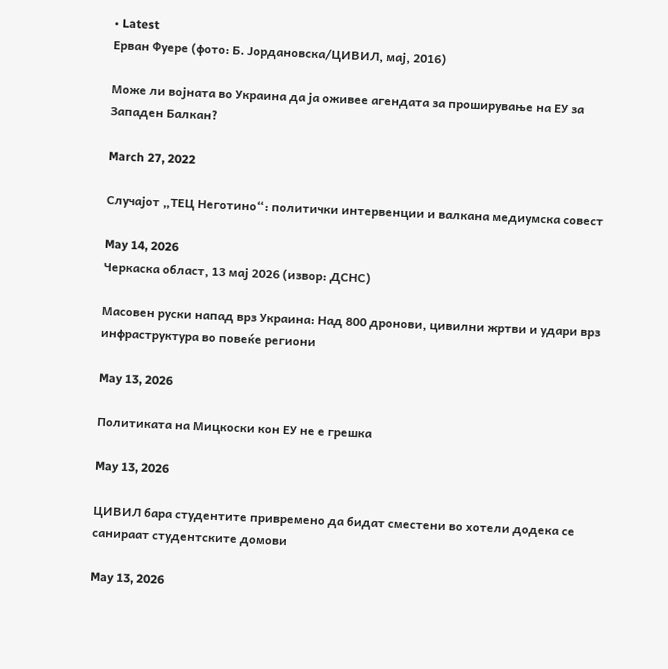• Latest
Ерван Фуере (фото: Б. Јордановска/ЦИВИЛ, мај, 2016)

Може ли војната во Украина да ја оживее агендата за проширување на ЕУ за Западен Балкан?

March 27, 2022

Случајот „ТЕЦ Неготино“: политички интервенции и валкана медиумска совест

May 14, 2026
Черкаска област, 13 мај 2026 (извор: ДСНС)

Масовен руски напад врз Украина: Над 800 дронови, цивилни жртви и удари врз инфраструктура во повеќе региони

May 13, 2026

Политиката на Мицкоски кон ЕУ не е грешка

May 13, 2026

ЦИВИЛ бара студентите привремено да бидат сместени во хотели додека се санираат студентските домови

May 13, 2026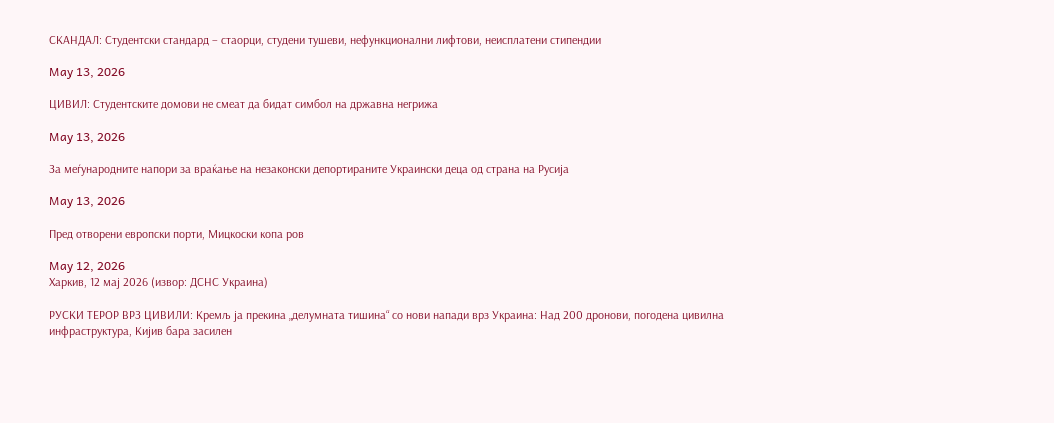СКАНДАЛ: Студентски стандард – стаорци, студени тушеви, нефункционални лифтови, неисплатени стипендии

May 13, 2026

ЦИВИЛ: Студентските домови не смеат да бидат симбол на државна негрижа

May 13, 2026

За меѓународните напори за враќање на незаконски депортираните Украински деца од страна на Русија

May 13, 2026

Пред отворени европски порти, Мицкоски копа ров

May 12, 2026
Харкив, 12 мај 2026 (извор: ДСНС Украина)

РУСКИ ТЕРОР ВРЗ ЦИВИЛИ: Кремљ ја прекина „делумната тишина“ со нови напади врз Украина: Над 200 дронови, погодена цивилна инфраструктура, Кијив бара засилен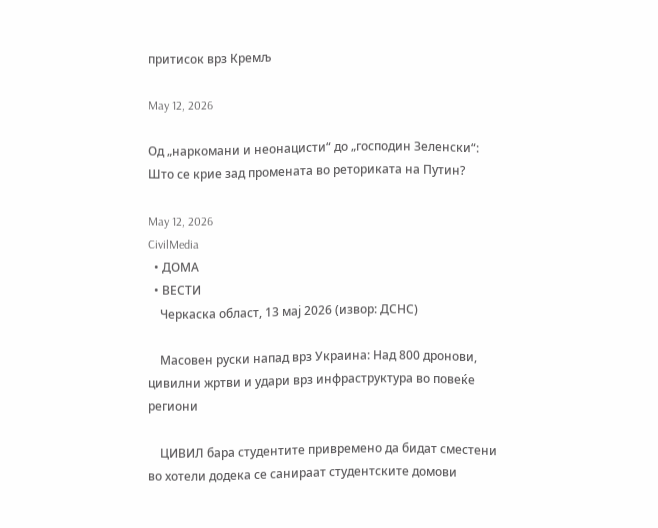притисок врз Кремљ

May 12, 2026

Од „наркомани и неонацисти“ до „господин Зеленски“: Што се крие зад промената во реториката на Путин?

May 12, 2026
CivilMedia
  • ДОМА
  • ВЕСТИ
    Черкаска област, 13 мај 2026 (извор: ДСНС)

    Масовен руски напад врз Украина: Над 800 дронови, цивилни жртви и удари врз инфраструктура во повеќе региони

    ЦИВИЛ бара студентите привремено да бидат сместени во хотели додека се санираат студентските домови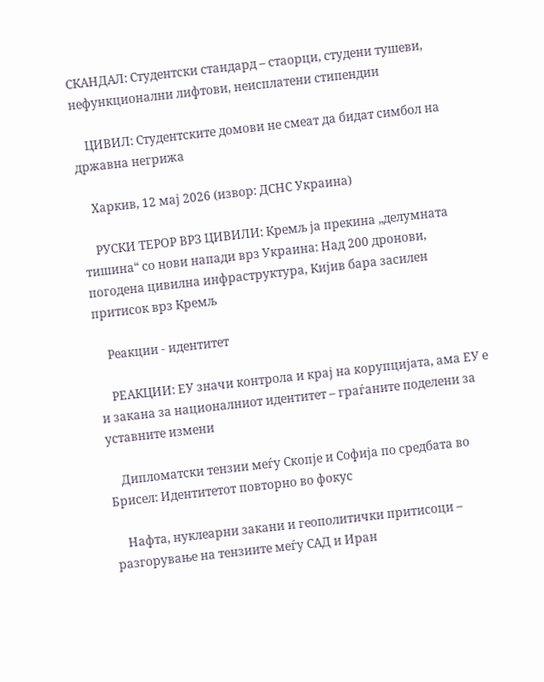СКАНДАЛ: Студентски стандард – стаорци, студени тушеви, нефункционални лифтови, неисплатени стипендии

    ЦИВИЛ: Студентските домови не смеат да бидат симбол на државна негрижа

    Харкив, 12 мај 2026 (извор: ДСНС Украина)

    РУСКИ ТЕРОР ВРЗ ЦИВИЛИ: Кремљ ја прекина „делумната тишина“ со нови напади врз Украина: Над 200 дронови, погодена цивилна инфраструктура, Кијив бара засилен притисок врз Кремљ

    Реакции - идентитет

    РЕАКЦИИ: ЕУ значи контрола и крај на корупцијата, ама ЕУ е и закана за националниот идентитет – граѓаните поделени за уставните измени

    Дипломатски тензии меѓу Скопје и Софија по средбата во Брисел: Идентитетот повторно во фокус

    Нафта, нуклеарни закани и геополитички притисоци – разгорување на тензиите меѓу САД и Иран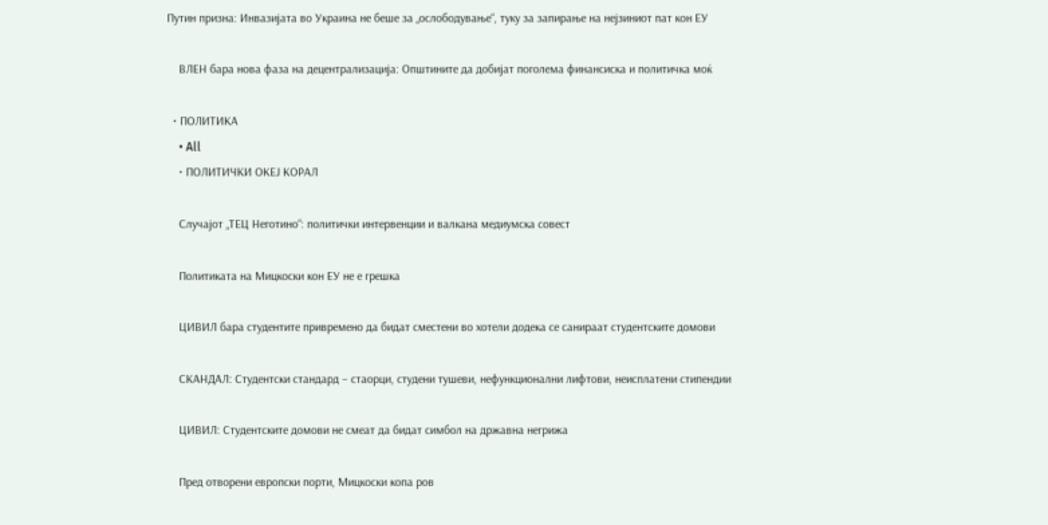Путин призна: Инвазијата во Украина не беше за „ослободување“, туку за запирање на нејзиниот пат кон ЕУ

    ВЛЕН бара нова фаза на децентрализација: Општините да добијат поголема финансиска и политичка моќ

  • ПОЛИТИКА
    • All
    • ПОЛИТИЧКИ ОКЕЈ КОРАЛ

    Случајот „ТЕЦ Неготино“: политички интервенции и валкана медиумска совест

    Политиката на Мицкоски кон ЕУ не е грешка

    ЦИВИЛ бара студентите привремено да бидат сместени во хотели додека се санираат студентските домови

    СКАНДАЛ: Студентски стандард – стаорци, студени тушеви, нефункционални лифтови, неисплатени стипендии

    ЦИВИЛ: Студентските домови не смеат да бидат симбол на државна негрижа

    Пред отворени европски порти, Мицкоски копа ров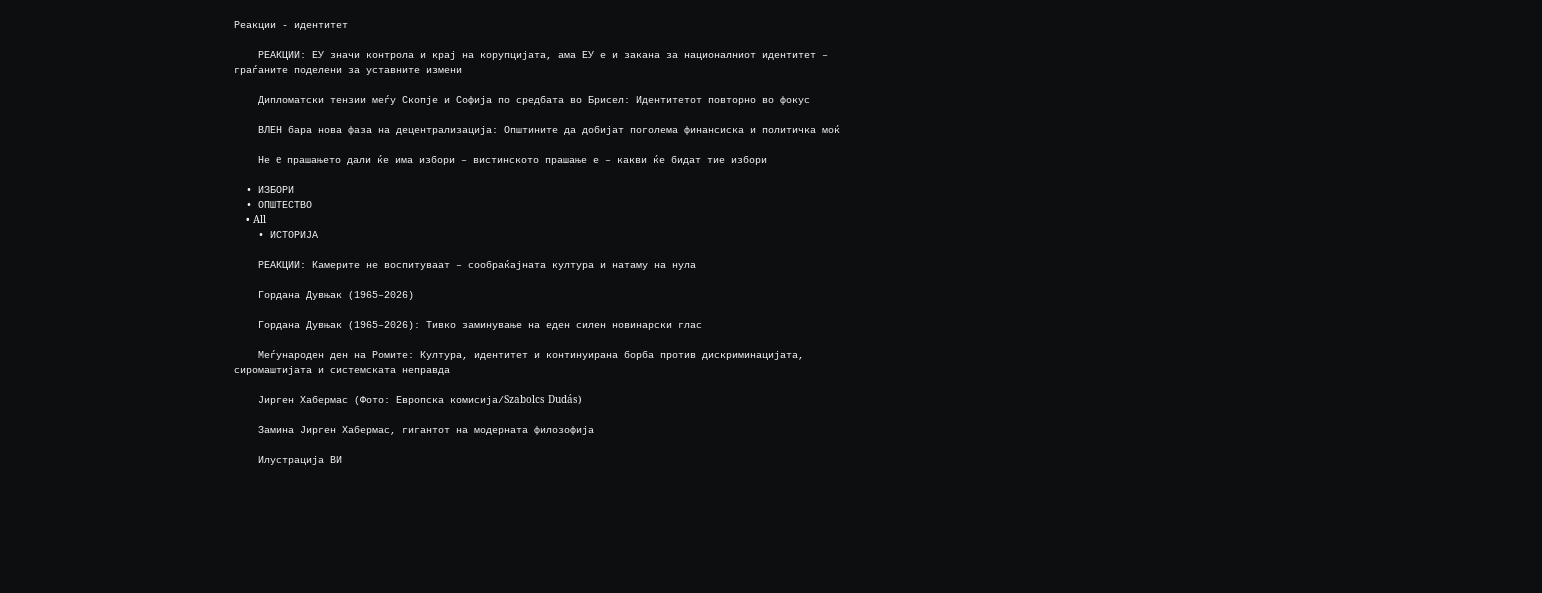Реакции - идентитет

    РЕАКЦИИ: ЕУ значи контрола и крај на корупцијата, ама ЕУ е и закана за националниот идентитет – граѓаните поделени за уставните измени

    Дипломатски тензии меѓу Скопје и Софија по средбата во Брисел: Идентитетот повторно во фокус

    ВЛЕН бара нова фаза на децентрализација: Општините да добијат поголема финансиска и политичка моќ

    Не e  прашањето дали ќе има избори – вистинското прашање е – какви ќе бидат тие избори

  • ИЗБОРИ
  • ОПШТЕСТВО
    • All
    • ИСТОРИЈА

    РЕАКЦИИ: Камерите не воспитуваат – сообраќајната култура и натаму на нула

    Гордана Дувњак (1965–2026)

    Гордана Дувњак (1965–2026): Тивко заминување на еден силен новинарски глас

    Меѓународен ден на Ромите: Култура, идентитет и континуирана борба против дискриминацијата, сиромаштијата и системската неправда

    Јирген Хабермас (Фото: Европска комисија/Szabolcs Dudás)

    Замина Јирген Хабермас, гигантот на модерната филозофија

    Илустрација ВИ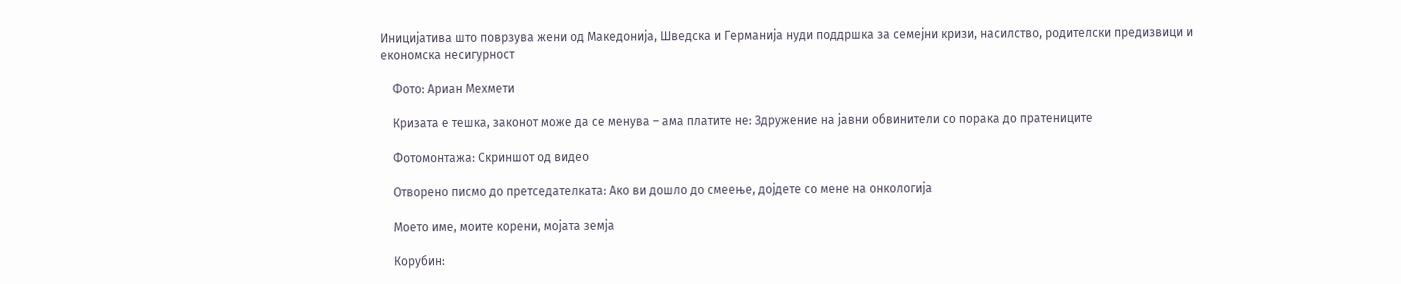Иницијатива што поврзува жени од Македонија, Шведска и Германија нуди поддршка за семејни кризи, насилство, родителски предизвици и економска несигурност

    Фото: Ариан Мехмети

    Кризата е тешка, законот може да се менува – ама платите не: Здружение на јавни обвинители со порака до пратениците

    Фотомонтажа: Скриншот од видео

    Отворено писмо до претседателката: Ако ви дошло до смеење, дојдете со мене на онкологија

    Моето име, моите корени, мојата земја

    Корубин: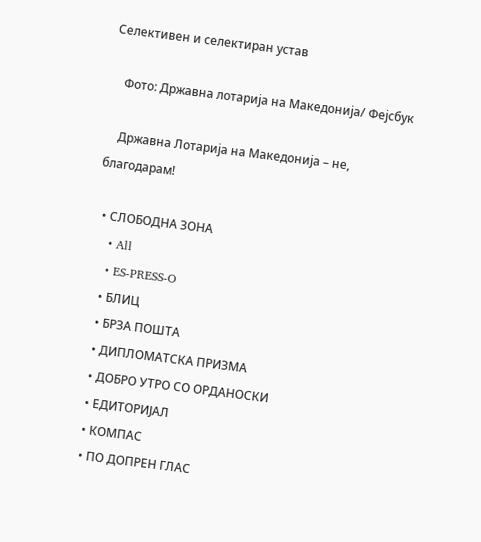Селективен и селектиран устав

    Фото: Државна лотарија на Македонија/ Фејсбук

    Државна Лотарија на Македонија – не, благодарам!

  • СЛОБОДНА ЗОНА
    • All
    • ES-PRESS-O
    • БЛИЦ
    • БРЗА ПОШТА
    • ДИПЛОМАТСКА ПРИЗМА
    • ДОБРО УТРО СО ОРДАНОСКИ
    • ЕДИТОРИЈАЛ
    • КОМПАС
    • ПО ДОПРЕН ГЛАС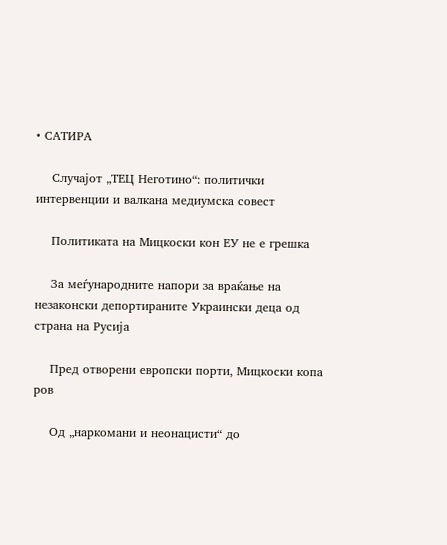• САТИРА

    Случајот „ТЕЦ Неготино“: политички интервенции и валкана медиумска совест

    Политиката на Мицкоски кон ЕУ не е грешка

    За меѓународните напори за враќање на незаконски депортираните Украински деца од страна на Русија

    Пред отворени европски порти, Мицкоски копа ров

    Од „наркомани и неонацисти“ до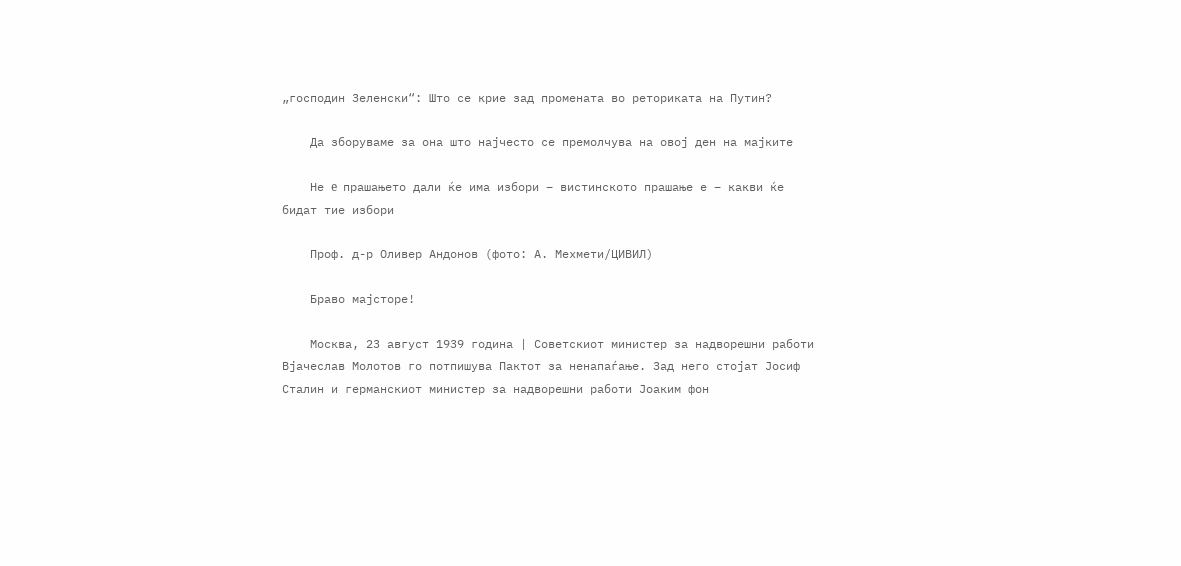„господин Зеленски“: Што се крие зад промената во реториката на Путин?

    Да зборуваме за она што најчесто се премолчува на овој ден на мајките

    Не e  прашањето дали ќе има избори – вистинското прашање е – какви ќе бидат тие избори

    Проф. д-р Оливер Андонов (фото: А. Мехмети/ЦИВИЛ)

    Браво мајсторе!

    Москва, 23 август 1939 година | Советскиот министер за надворешни работи Вјачеслав Молотов го потпишува Пактот за ненапаѓање. Зад него стојат Јосиф Сталин и германскиот министер за надворешни работи Јоаким фон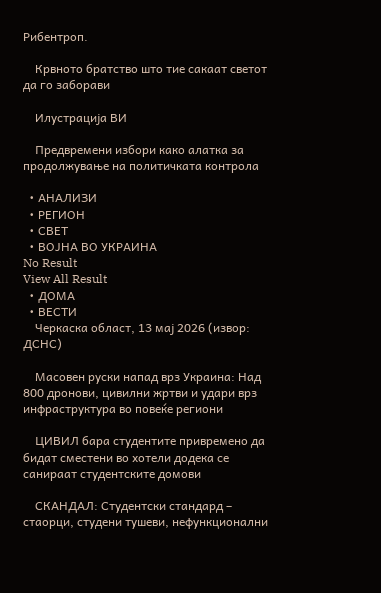Рибентроп.

    Крвното братство што тие сакаат светот да го заборави

    Илустрација ВИ

    Предвремени избори како алатка за продолжување на политичката контрола

  • АНАЛИЗИ
  • РЕГИОН
  • СВЕТ
  • ВОЈНА ВО УКРАИНА
No Result
View All Result
  • ДОМА
  • ВЕСТИ
    Черкаска област, 13 мај 2026 (извор: ДСНС)

    Масовен руски напад врз Украина: Над 800 дронови, цивилни жртви и удари врз инфраструктура во повеќе региони

    ЦИВИЛ бара студентите привремено да бидат сместени во хотели додека се санираат студентските домови

    СКАНДАЛ: Студентски стандард – стаорци, студени тушеви, нефункционални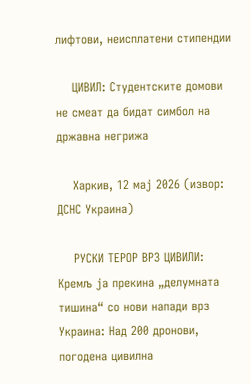лифтови, неисплатени стипендии

    ЦИВИЛ: Студентските домови не смеат да бидат симбол на државна негрижа

    Харкив, 12 мај 2026 (извор: ДСНС Украина)

    РУСКИ ТЕРОР ВРЗ ЦИВИЛИ: Кремљ ја прекина „делумната тишина“ со нови напади врз Украина: Над 200 дронови, погодена цивилна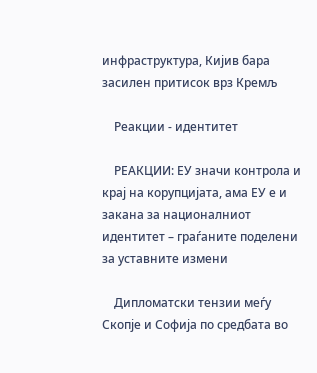инфраструктура, Кијив бара засилен притисок врз Кремљ

    Реакции - идентитет

    РЕАКЦИИ: ЕУ значи контрола и крај на корупцијата, ама ЕУ е и закана за националниот идентитет – граѓаните поделени за уставните измени

    Дипломатски тензии меѓу Скопје и Софија по средбата во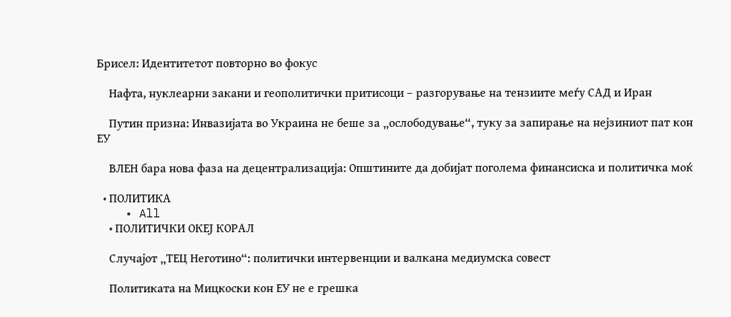Брисел: Идентитетот повторно во фокус

    Нафта, нуклеарни закани и геополитички притисоци – разгорување на тензиите меѓу САД и Иран

    Путин призна: Инвазијата во Украина не беше за „ослободување“, туку за запирање на нејзиниот пат кон ЕУ

    ВЛЕН бара нова фаза на децентрализација: Општините да добијат поголема финансиска и политичка моќ

  • ПОЛИТИКА
    • All
    • ПОЛИТИЧКИ ОКЕЈ КОРАЛ

    Случајот „ТЕЦ Неготино“: политички интервенции и валкана медиумска совест

    Политиката на Мицкоски кон ЕУ не е грешка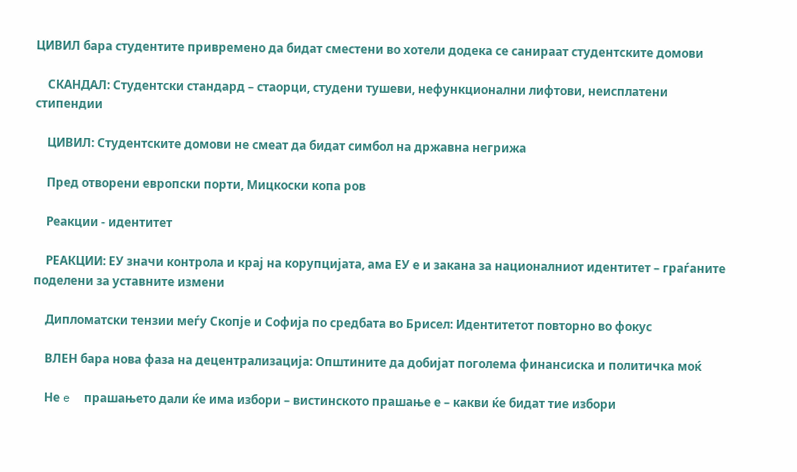ЦИВИЛ бара студентите привремено да бидат сместени во хотели додека се санираат студентските домови

    СКАНДАЛ: Студентски стандард – стаорци, студени тушеви, нефункционални лифтови, неисплатени стипендии

    ЦИВИЛ: Студентските домови не смеат да бидат симбол на државна негрижа

    Пред отворени европски порти, Мицкоски копа ров

    Реакции - идентитет

    РЕАКЦИИ: ЕУ значи контрола и крај на корупцијата, ама ЕУ е и закана за националниот идентитет – граѓаните поделени за уставните измени

    Дипломатски тензии меѓу Скопје и Софија по средбата во Брисел: Идентитетот повторно во фокус

    ВЛЕН бара нова фаза на децентрализација: Општините да добијат поголема финансиска и политичка моќ

    Не e  прашањето дали ќе има избори – вистинското прашање е – какви ќе бидат тие избори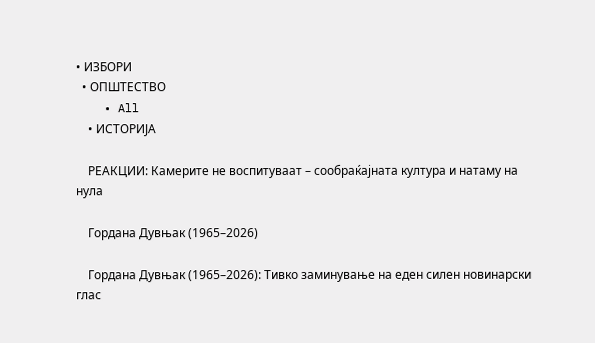• ИЗБОРИ
  • ОПШТЕСТВО
    • All
    • ИСТОРИЈА

    РЕАКЦИИ: Камерите не воспитуваат – сообраќајната култура и натаму на нула

    Гордана Дувњак (1965–2026)

    Гордана Дувњак (1965–2026): Тивко заминување на еден силен новинарски глас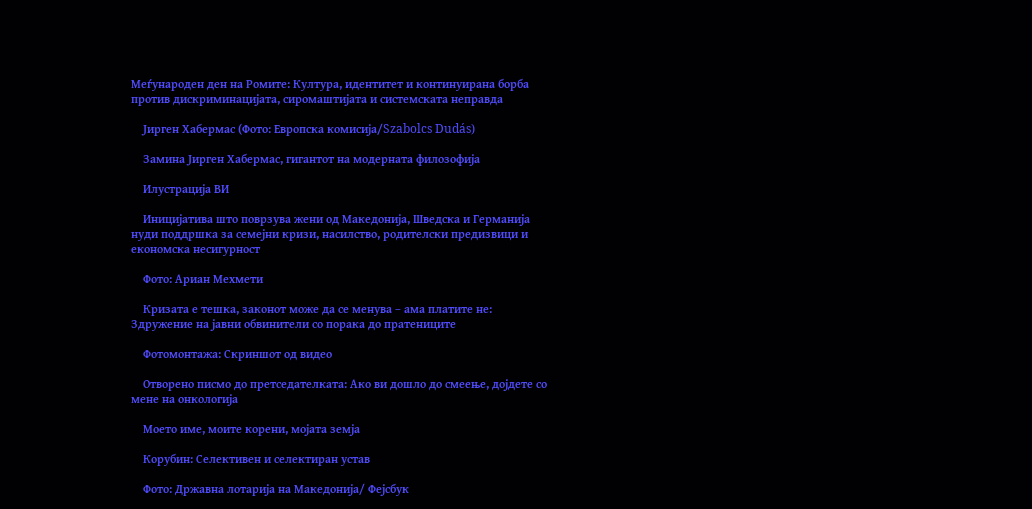Меѓународен ден на Ромите: Култура, идентитет и континуирана борба против дискриминацијата, сиромаштијата и системската неправда

    Јирген Хабермас (Фото: Европска комисија/Szabolcs Dudás)

    Замина Јирген Хабермас, гигантот на модерната филозофија

    Илустрација ВИ

    Иницијатива што поврзува жени од Македонија, Шведска и Германија нуди поддршка за семејни кризи, насилство, родителски предизвици и економска несигурност

    Фото: Ариан Мехмети

    Кризата е тешка, законот може да се менува – ама платите не: Здружение на јавни обвинители со порака до пратениците

    Фотомонтажа: Скриншот од видео

    Отворено писмо до претседателката: Ако ви дошло до смеење, дојдете со мене на онкологија

    Моето име, моите корени, мојата земја

    Корубин: Селективен и селектиран устав

    Фото: Државна лотарија на Македонија/ Фејсбук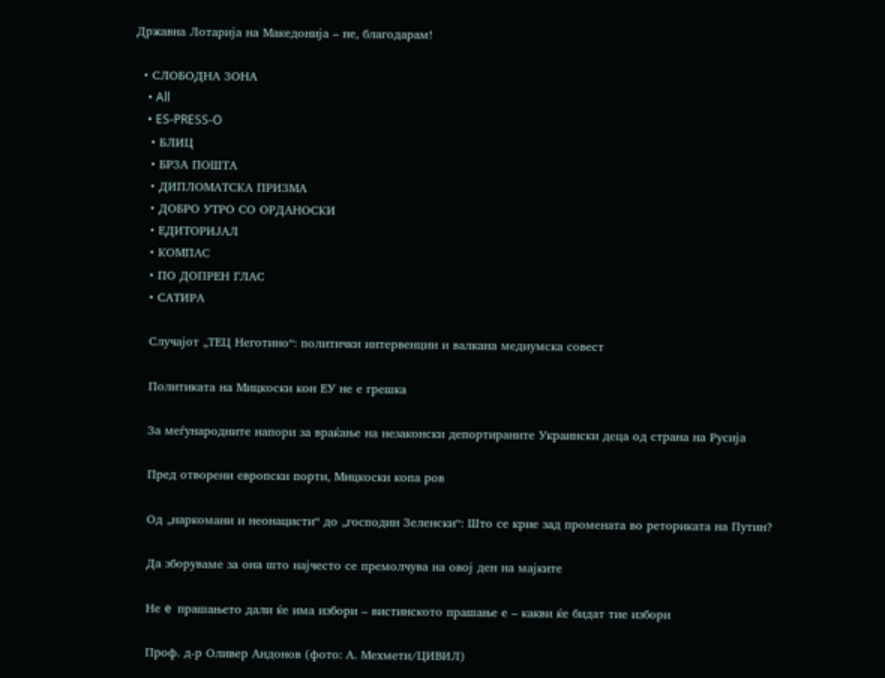Државна Лотарија на Македонија – не, благодарам!

  • СЛОБОДНА ЗОНА
    • All
    • ES-PRESS-O
    • БЛИЦ
    • БРЗА ПОШТА
    • ДИПЛОМАТСКА ПРИЗМА
    • ДОБРО УТРО СО ОРДАНОСКИ
    • ЕДИТОРИЈАЛ
    • КОМПАС
    • ПО ДОПРЕН ГЛАС
    • САТИРА

    Случајот „ТЕЦ Неготино“: политички интервенции и валкана медиумска совест

    Политиката на Мицкоски кон ЕУ не е грешка

    За меѓународните напори за враќање на незаконски депортираните Украински деца од страна на Русија

    Пред отворени европски порти, Мицкоски копа ров

    Од „наркомани и неонацисти“ до „господин Зеленски“: Што се крие зад промената во реториката на Путин?

    Да зборуваме за она што најчесто се премолчува на овој ден на мајките

    Не e  прашањето дали ќе има избори – вистинското прашање е – какви ќе бидат тие избори

    Проф. д-р Оливер Андонов (фото: А. Мехмети/ЦИВИЛ)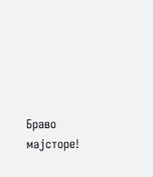Браво мајсторе!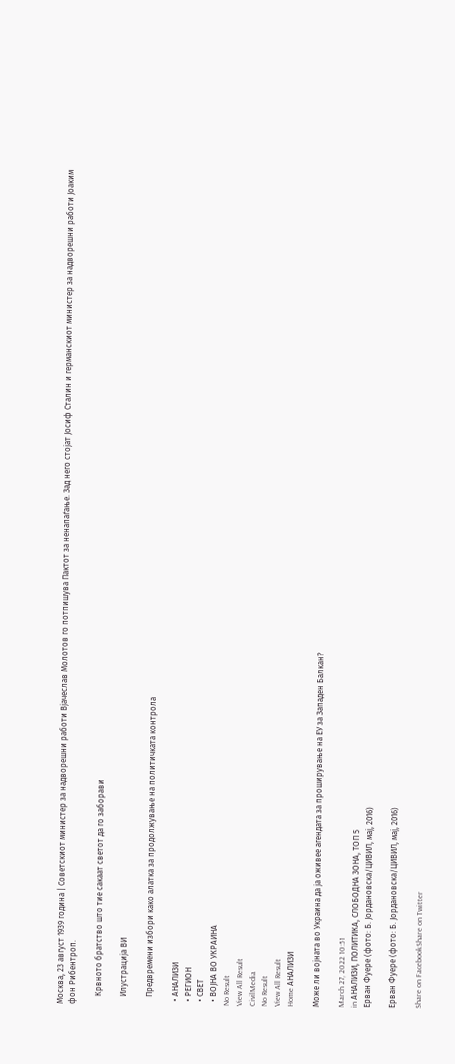Москва, 23 август 1939 година | Советскиот министер за надворешни работи Вјачеслав Молотов го потпишува Пактот за ненапаѓање. Зад него стојат Јосиф Сталин и германскиот министер за надворешни работи Јоаким фон Рибентроп.

    Крвното братство што тие сакаат светот да го заборави

    Илустрација ВИ

    Предвремени избори како алатка за продолжување на политичката контрола

  • АНАЛИЗИ
  • РЕГИОН
  • СВЕТ
  • ВОЈНА ВО УКРАИНА
No Result
View All Result
CivilMedia
No Result
View All Result
Home АНАЛИЗИ

Може ли војната во Украина да ја оживее агендата за проширување на ЕУ за Западен Балкан?

March 27, 2022 10:51
in АНАЛИЗИ, ПОЛИТИКА, СЛОБОДНА ЗОНА, ТОП 5
Ерван Фуере (фото: Б. Јордановска/ЦИВИЛ, мај, 2016)

Ерван Фуере (фото: Б. Јордановска/ЦИВИЛ, мај, 2016)

Share on FacebookShare on Twitter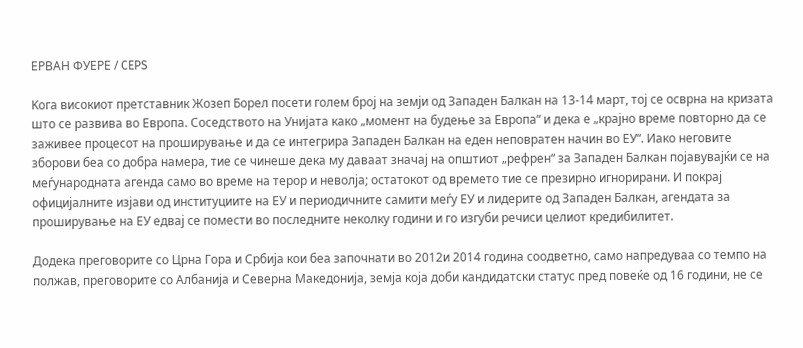ЕРВАН ФУЕРЕ / CEPS

Kога високиот претставник Жозеп Борел посети голем број на земји од Западен Балкан на 13-14 март, тој се осврна на кризата што се развива во Европа. Соседството на Унијата како „момент на будење за Европа“ и дека е „крајно време повторно да се заживее процесот на проширување и да се интегрира Западен Балкан на еден неповратен начин во ЕУ“. Иако неговите зборови беа со добра намера, тие се чинеше дека му даваат значај на општиот „рефрен“ за Западен Балкан појавувајќи се на меѓународната агенда само во време на терор и неволја; остатокот од времето тие се презирно игнорирани. И покрај официјалните изјави од институциите на ЕУ и периодичните самити меѓу ЕУ и лидерите од Западен Балкан, агендата за проширување на ЕУ едвај се помести во последните неколку години и го изгуби речиси целиот кредибилитет.

Додека преговорите со Црна Гора и Србија кои беа започнати во 2012и 2014 година соодветно, само напредуваа со темпо на полжав, преговорите со Албанија и Северна Македонија, земја која доби кандидатски статус пред повеќе од 16 години, не се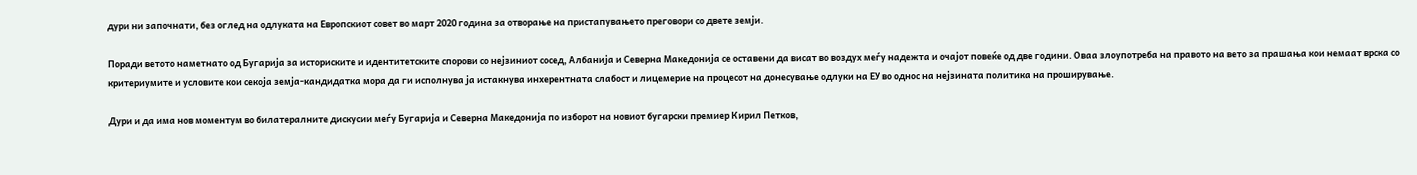дури ни започнати, без оглед на одлуката на Европскиот совет во март 2020 година за отворање на пристапувањето преговори со двете земји.

Поради ветото наметнато од Бугарија за историските и идентитетските спорови со нејзиниот сосед, Албанија и Северна Македонија се оставени да висат во воздух меѓу надежта и очајот повеќе од две години. Оваа злоупотреба на правото на вето за прашања кои немаат врска со критериумите и условите кои секоја земја-кандидатка мора да ги исполнува ја истакнува инхерентната слабост и лицемерие на процесот на донесување одлуки на ЕУ во однос на нејзината политика на проширување.

Дури и да има нов моментум во билатералните дискусии меѓу Бугарија и Северна Македонија по изборот на новиот бугарски премиер Кирил Петков,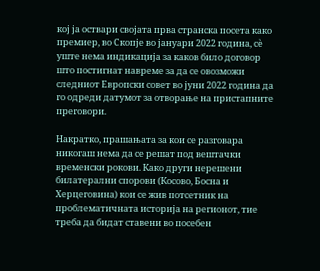кој ја оствари својата прва странска посета како премиер, во Скопје во јануари 2022 година, сè уште нема индикација за каков било договор што постигнат навреме за да се овозможи следниот Европски совет во јуни 2022 година да го одреди датумот за отворање на пристапните преговори.

Накратко, прашањата за кои се разговара никогаш нема да се решат под вештачки временски рокови. Како други нерешени билатерални спорови (Косово, Босна и Херцеговина) кои се жив потсетник на проблематичната историја на регионот, тие треба да бидат ставени во посебен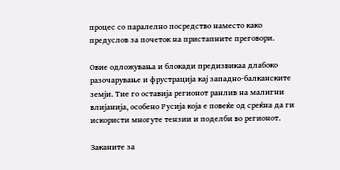процес со паралелно посредство наместо како предуслов за почеток на пристапните преговори.

Овие одложувања и блокади предизвикаа длабоко разочарување и фрустрација кај западно-балканските земји. Тие го оставија регионот ранлив на малигни влијанија, особено Русија која е повеќе од среќна да ги искористи многуте тензии и поделби во регионот.

Заканите за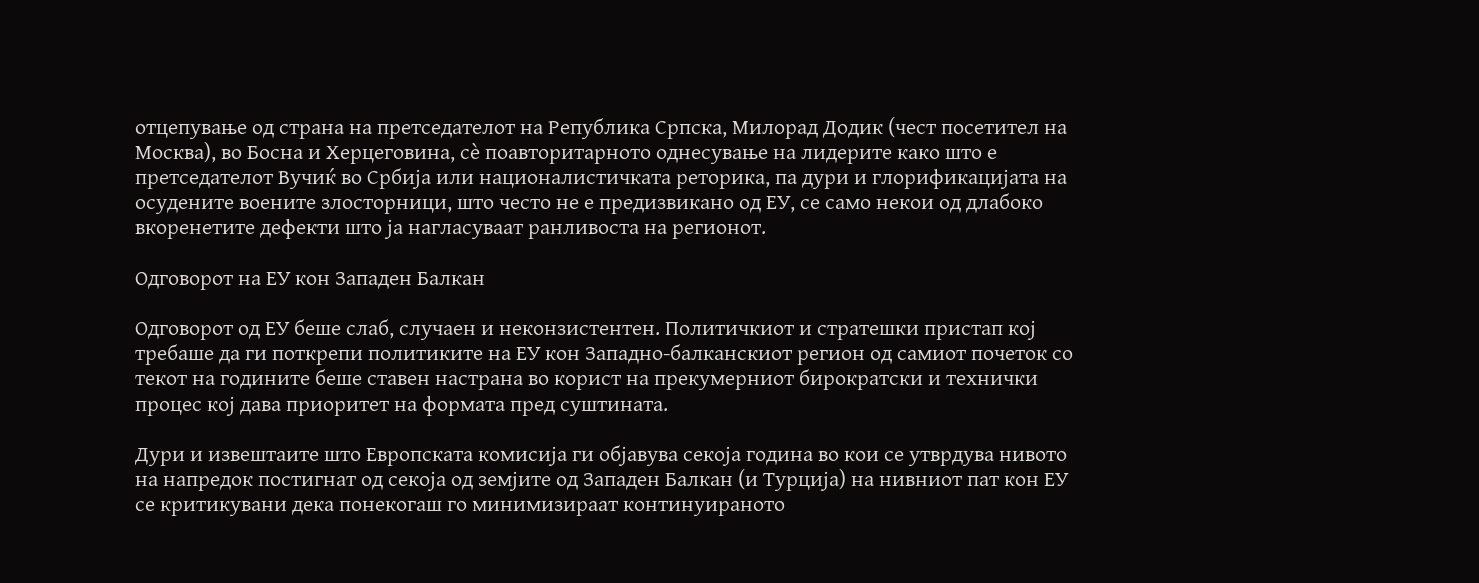отцепување од страна на претседателот на Република Српска, Милорад Додик (чест посетител на Москва), во Босна и Херцеговина, сè поавторитарното однесување на лидерите како што е претседателот Вучиќ во Србија или националистичката реторика, па дури и глорификацијата на осудените воените злосторници, што често не е предизвикано од ЕУ, се само некои од длабоко вкоренетите дефекти што ја нагласуваат ранливоста на регионот.

Одговорот на ЕУ кон Западен Балкан

Одговорот од ЕУ беше слаб, случаен и неконзистентен. Политичкиот и стратешки пристап кој требаше да ги поткрепи политиките на ЕУ кон Западно-балканскиот регион од самиот почеток со текот на годините беше ставен настрана во корист на прекумерниот бирократски и технички процес кој дава приоритет на формата пред суштината.

Дури и извештаите што Европската комисија ги објавува секоја година во кои се утврдува нивото на напредок постигнат од секоја од земјите од Западен Балкан (и Турција) на нивниот пат кон ЕУ се критикувани дека понекогаш го минимизираат континуираното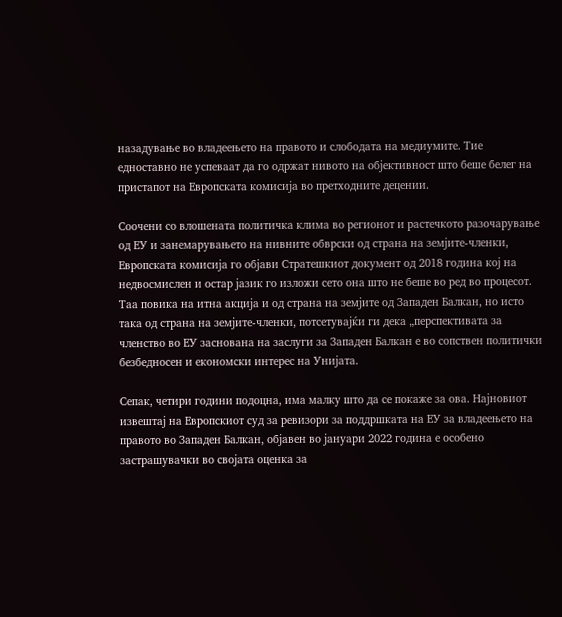назадување во владеењето на правото и слободата на медиумите. Тие едноставно не успеваат да го одржат нивото на објективност што беше белег на пристапот на Европската комисија во претходните децении.

Соочени со влошената политичка клима во регионот и растечкото разочарување од ЕУ и занемарувањето на нивните обврски од страна на земјите-членки, Европската комисија го објави Стратешкиот документ од 2018 година кој на недвосмислен и остар јазик го изложи сето она што не беше во ред во процесот. Таа повика на итна акција и од страна на земјите од Западен Балкан, но исто така од страна на земјите-членки, потсетувајќи ги дека „перспективата за членство во ЕУ заснована на заслуги за Западен Балкан е во сопствен политички безбедносен и економски интерес на Унијата.

Сепак, четири години подоцна, има малку што да се покаже за ова. Најновиот извештај на Европскиот суд за ревизори за поддршката на ЕУ за владеењето на правото во Западен Балкан, објавен во јануари 2022 година е особено застрашувачки во својата оценка за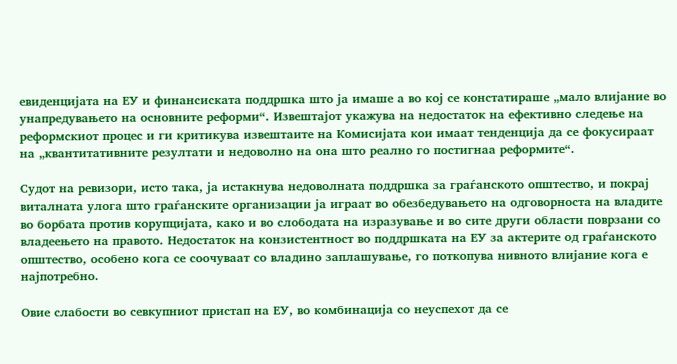евиденцијата на ЕУ и финансиската поддршка што ја имаше а во кој се констатираше „мало влијание во унапредувањето на основните реформи“. Извештајот укажува на недостаток на ефективно следење на реформскиот процес и ги критикува извештаите на Комисијата кои имаат тенденција да се фокусираат на „квантитативните резултати и недоволно на она што реално го постигнаа реформите“.

Судот на ревизори, исто така, ја истакнува недоволната поддршка за граѓанското општество, и покрај виталната улога што граѓанските организации ја играат во обезбедувањето на одговорноста на владите во борбата против корупцијата, како и во слободата на изразување и во сите други области поврзани со владеењето на правото. Недостаток на конзистентност во поддршката на ЕУ за актерите од граѓанското општество, особено кога се соочуваат со владино заплашување, го поткопува нивното влијание кога е најпотребно.

Овие слабости во севкупниот пристап на ЕУ, во комбинација со неуспехот да се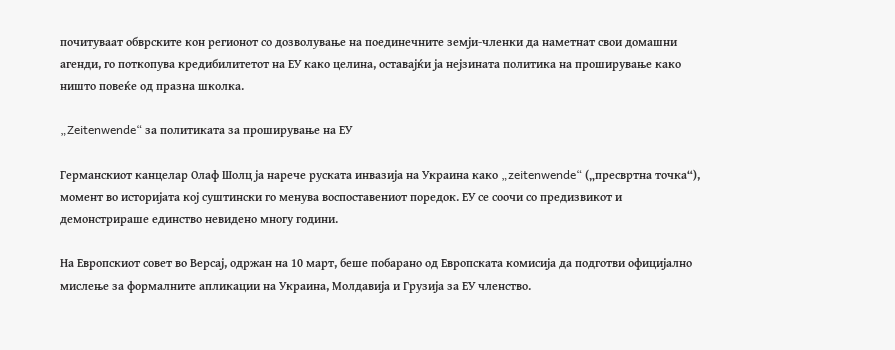почитуваат обврските кон регионот со дозволување на поединечните земји-членки да наметнат свои домашни агенди, го поткопува кредибилитетот на ЕУ како целина, оставајќи ја нејзината политика на проширување како ништо повеќе од празна школка.

„Zeitenwende“ за политиката за проширување на ЕУ

Германскиот канцелар Олаф Шолц ја нарече руската инвазија на Украина како „zeitenwende“ („пресвртна точка“), момент во историјата кој суштински го менува воспоставениот поредок. ЕУ се соочи со предизвикот и демонстрираше единство невидено многу години.

На Европскиот совет во Версај, одржан на 10 март, беше побарано од Европската комисија да подготви официјално мислење за формалните апликации на Украина, Молдавија и Грузија за ЕУ членство.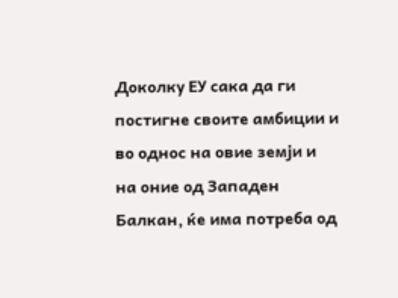Доколку ЕУ сака да ги постигне своите амбиции и во однос на овие земји и на оние од Западен Балкан, ќе има потреба од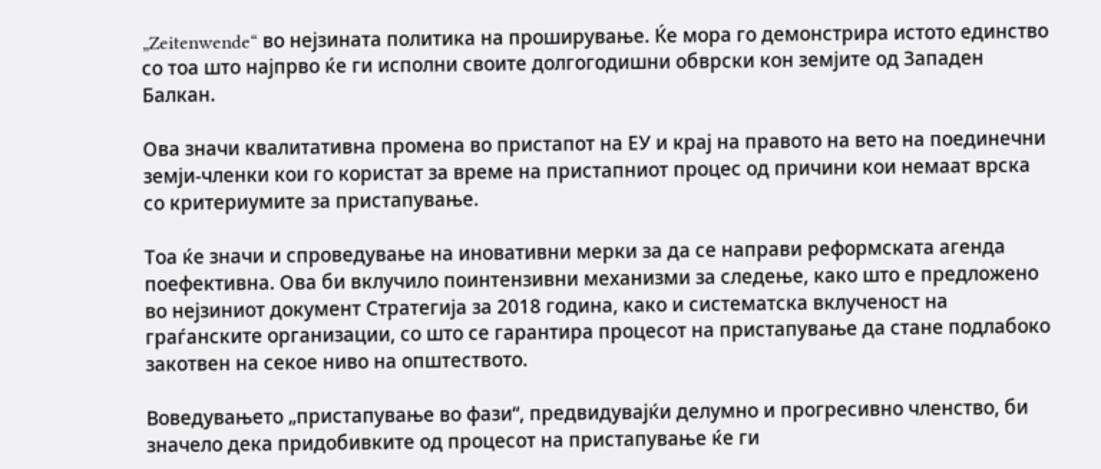„Zeitenwende“ во нејзината политика на проширување. Ќе мора го демонстрира истото единство со тоа што најпрво ќе ги исполни своите долгогодишни обврски кон земјите од Западен Балкан.

Ова значи квалитативна промена во пристапот на ЕУ и крај на правото на вето на поединечни земји-членки кои го користат за време на пристапниот процес од причини кои немаат врска со критериумите за пристапување.

Тоа ќе значи и спроведување на иновативни мерки за да се направи реформската агенда поефективна. Ова би вклучило поинтензивни механизми за следење, како што е предложено во нејзиниот документ Стратегија за 2018 година, како и систематска вклученост на граѓанските организации, со што се гарантира процесот на пристапување да стане подлабоко закотвен на секое ниво на општеството.

Воведувањето „пристапување во фази“, предвидувајќи делумно и прогресивно членство, би значело дека придобивките од процесот на пристапување ќе ги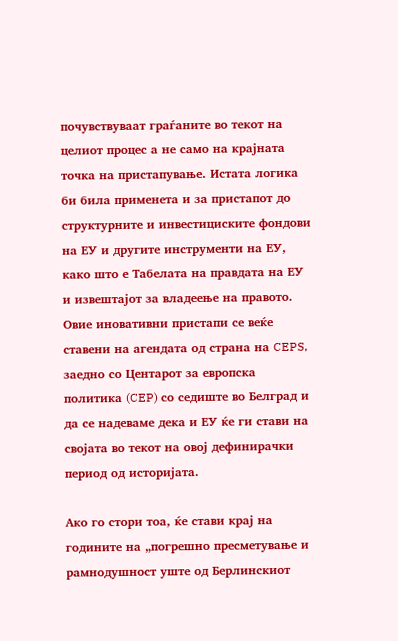почувствуваат граѓаните во текот на целиот процес а не само на крајната точка на пристапување. Истата логика би била применета и за пристапот до структурните и инвестициските фондови на ЕУ и другите инструменти на ЕУ, како што е Табелата на правдата на ЕУ и извештајот за владеење на правото. Овие иновативни пристапи се веќе ставени на агендата од страна на CEPS, заедно со Центарот за европска политика (CEP) со седиште во Белград и да се надеваме дека и ЕУ ќе ги стави на својата во текот на овој дефинирачки период од историјата.

Ако го стори тоа, ќе стави крај на годините на „погрешно пресметување и рамнодушност уште од Берлинскиот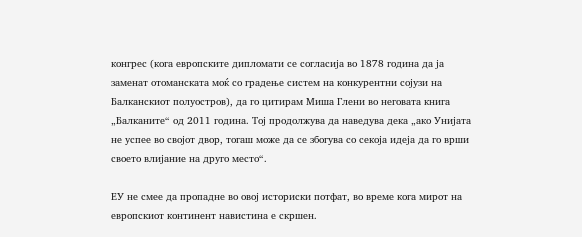конгрес (кога европските дипломати се согласија во 1878 година да ја заменат отоманската моќ со градење систем на конкурентни сојузи на Балканскиот полуостров), да го цитирам Миша Глени во неговата книга „Балканите“ од 2011 година. Тој продолжува да наведува дека „ако Унијата не успее во својот двор, тогаш може да се збогува со секоја идеја да го врши своето влијание на друго место“.

ЕУ не смее да пропадне во овој историски потфат, во време кога мирот на европскиот континент навистина е скршен.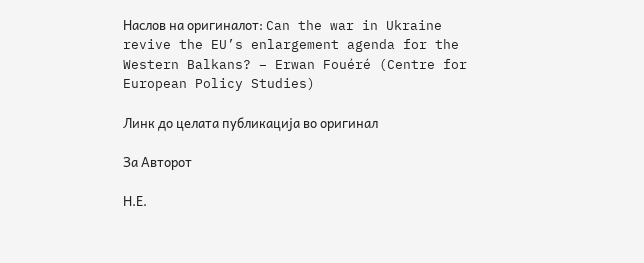Наслов на оригиналот: Can the war in Ukraine revive the EU’s enlargement agenda for the Western Balkans? – Erwan Fouéré (Centre for European Policy Studies)

Линк до целата публикација во оригинал

За Авторот

Н.Е.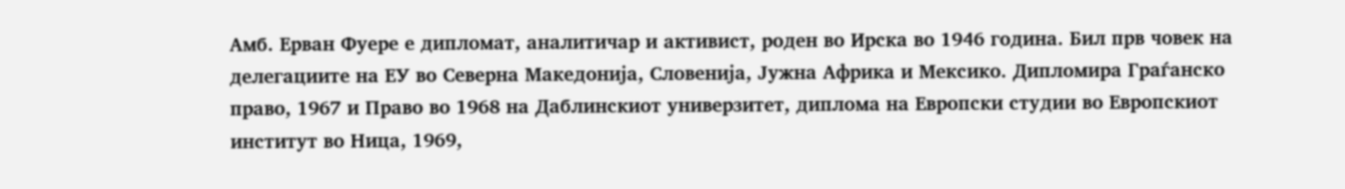Амб. Ерван Фуере е дипломат, аналитичар и активист, роден во Ирска во 1946 година. Бил прв човек на делегациите на ЕУ во Северна Македонија, Словенија, Јужна Африка и Мексико. Дипломира Граѓанско право, 1967 и Право во 1968 на Даблинскиот универзитет, диплома на Европски студии во Европскиот институт во Ница, 1969,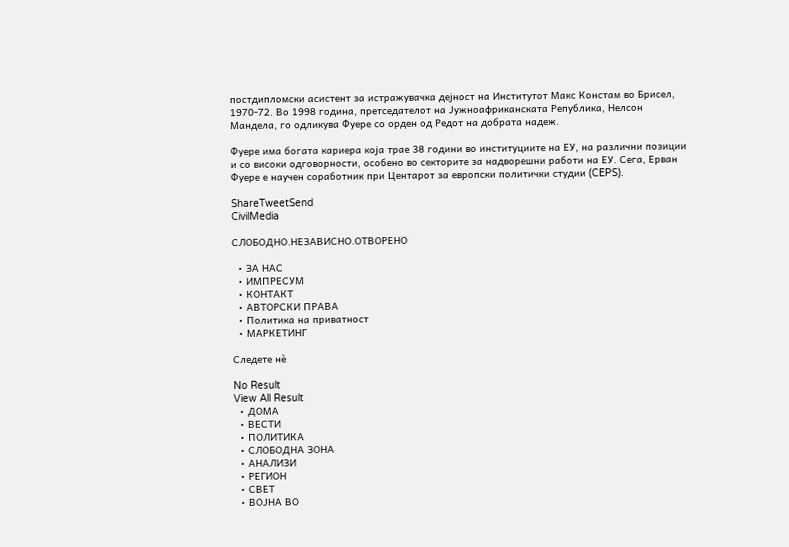постдипломски асистент за истражувачка дејност на Институтот Макс Констам во Брисел, 1970-72. Во 1998 година, претседателот на Јужноафриканската Република, Нелсон Мандела, го одликува Фуере со орден од Редот на добрата надеж.

Фуере има богата кариера која трае 38 години во институциите на ЕУ, на различни позиции и со високи одговорности, особено во секторите за надворешни работи на ЕУ. Сега, Ерван Фуере е научен соработник при Центарот за европски политички студии (CEPS).

ShareTweetSend
CivilMedia

СЛОБОДНО.НЕЗАВИСНО.ОТВОРЕНО

  • ЗА НАС
  • ИМПРЕСУМ
  • КОНТАКТ
  • АВТОРСКИ ПРАВА
  • Политика на приватност
  • МАРКЕТИНГ

Следете нè

No Result
View All Result
  • ДОМА
  • ВЕСТИ
  • ПОЛИТИКА
  • СЛОБОДНА ЗОНА
  • АНАЛИЗИ
  • РЕГИОН
  • СВЕТ
  • ВОЈНА ВО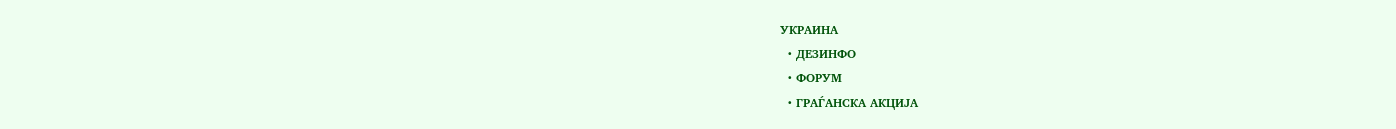УКРАИНА
  • ДЕЗИНФО
  • ФОРУМ
  • ГРАЃАНСКА АКЦИЈА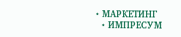• МАРКЕТИНГ
  • ИМПРЕСУМ